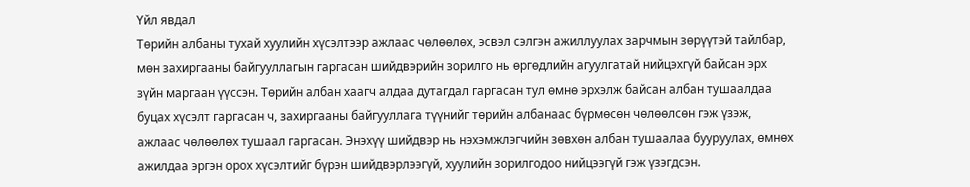Үйл явдал
Төрийн албаны тухай хуулийн хүсэлтээр ажлаас чөлөөлөх, эсвэл сэлгэн ажиллуулах зарчмын зөрүүтэй тайлбар, мөн захиргааны байгууллагын гаргасан шийдвэрийн зорилго нь өргөдлийн агуулгатай нийцэхгүй байсан эрх зүйн маргаан үүссэн. Төрийн албан хаагч алдаа дутагдал гаргасан тул өмнө эрхэлж байсан албан тушаалдаа буцах хүсэлт гаргасан ч, захиргааны байгууллага түүнийг төрийн албанаас бүрмөсөн чөлөөлсөн гэж үзэж, ажлаас чөлөөлөх тушаал гаргасан. Энэхүү шийдвэр нь нэхэмжлэгчийн зөвхөн албан тушаалаа бууруулах, өмнөх ажилдаа эргэн орох хүсэлтийг бүрэн шийдвэрлээгүй, хуулийн зорилгодоо нийцээгүй гэж үзэгдсэн.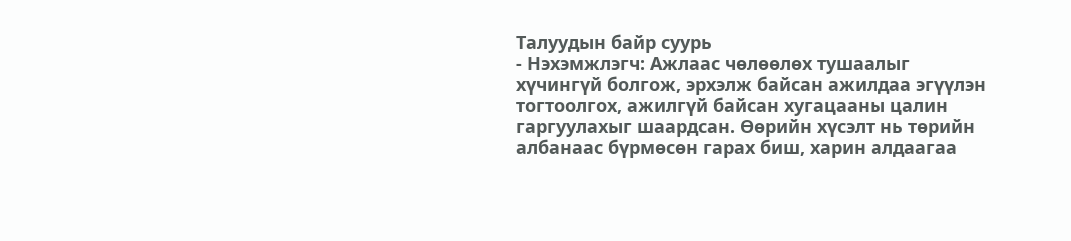Талуудын байр суурь
- Нэхэмжлэгч: Ажлаас чөлөөлөх тушаалыг хүчингүй болгож, эрхэлж байсан ажилдаа эгүүлэн тогтоолгох, ажилгүй байсан хугацааны цалин гаргуулахыг шаардсан. Өөрийн хүсэлт нь төрийн албанаас бүрмөсөн гарах биш, харин алдаагаа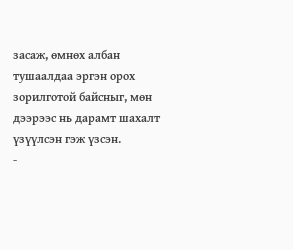засаж, өмнөх албан тушаалдаа эргэн орох зорилготой байсныг, мөн дээрээс нь дарамт шахалт үзүүлсэн гэж үзсэн.
-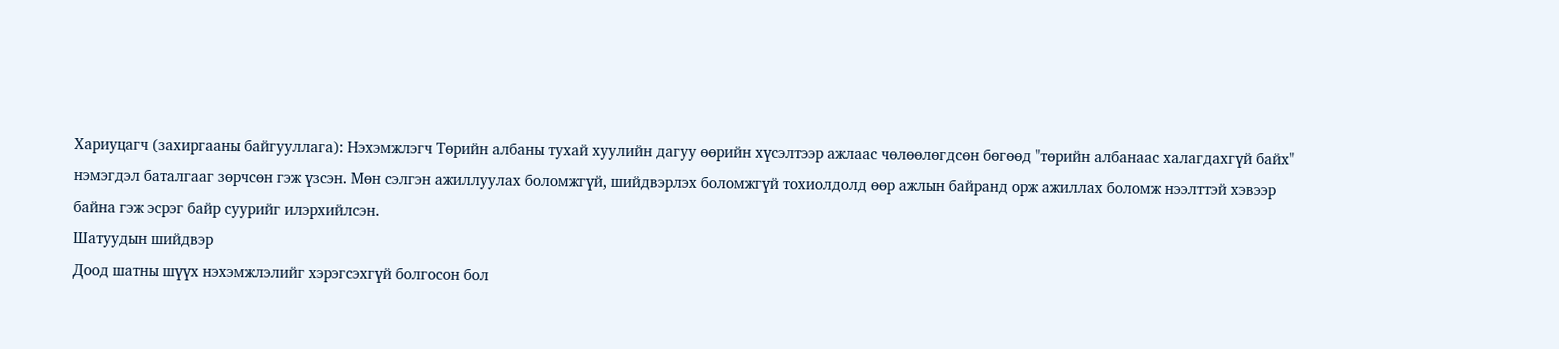Хариуцагч (захиргааны байгууллага): Нэхэмжлэгч Төрийн албаны тухай хуулийн дагуу өөрийн хүсэлтээр ажлаас чөлөөлөгдсөн бөгөөд "төрийн албанаас халагдахгүй байх" нэмэгдэл баталгааг зөрчсөн гэж үзсэн. Мөн сэлгэн ажиллуулах боломжгүй, шийдвэрлэх боломжгүй тохиолдолд өөр ажлын байранд орж ажиллах боломж нээлттэй хэвээр байна гэж эсрэг байр суурийг илэрхийлсэн.
Шатуудын шийдвэр
Доод шатны шүүх нэхэмжлэлийг хэрэгсэхгүй болгосон бол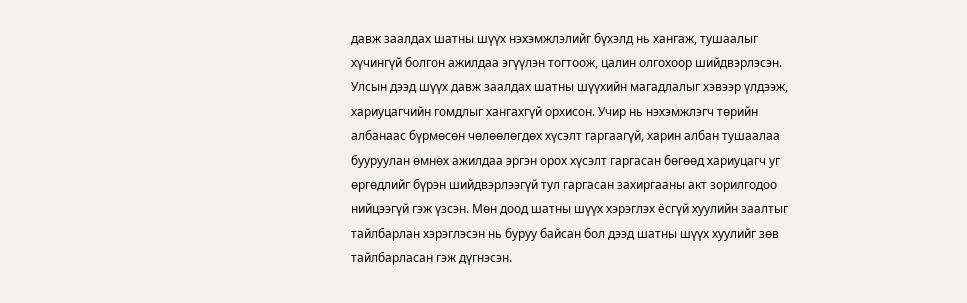давж заалдах шатны шүүх нэхэмжлэлийг бүхэлд нь хангаж, тушаалыг хүчингүй болгон ажилдаа эгүүлэн тогтоож, цалин олгохоор шийдвэрлэсэн. Улсын дээд шүүх давж заалдах шатны шүүхийн магадлалыг хэвээр үлдээж, хариуцагчийн гомдлыг хангахгүй орхисон. Учир нь нэхэмжлэгч төрийн албанаас бүрмөсөн чөлөөлөгдөх хүсэлт гаргаагүй, харин албан тушаалаа бууруулан өмнөх ажилдаа эргэн орох хүсэлт гаргасан бөгөөд хариуцагч уг өргөдлийг бүрэн шийдвэрлээгүй тул гаргасан захиргааны акт зорилгодоо нийцээгүй гэж үзсэн. Мөн доод шатны шүүх хэрэглэх ёсгүй хуулийн заалтыг тайлбарлан хэрэглэсэн нь буруу байсан бол дээд шатны шүүх хуулийг зөв тайлбарласан гэж дүгнэсэн.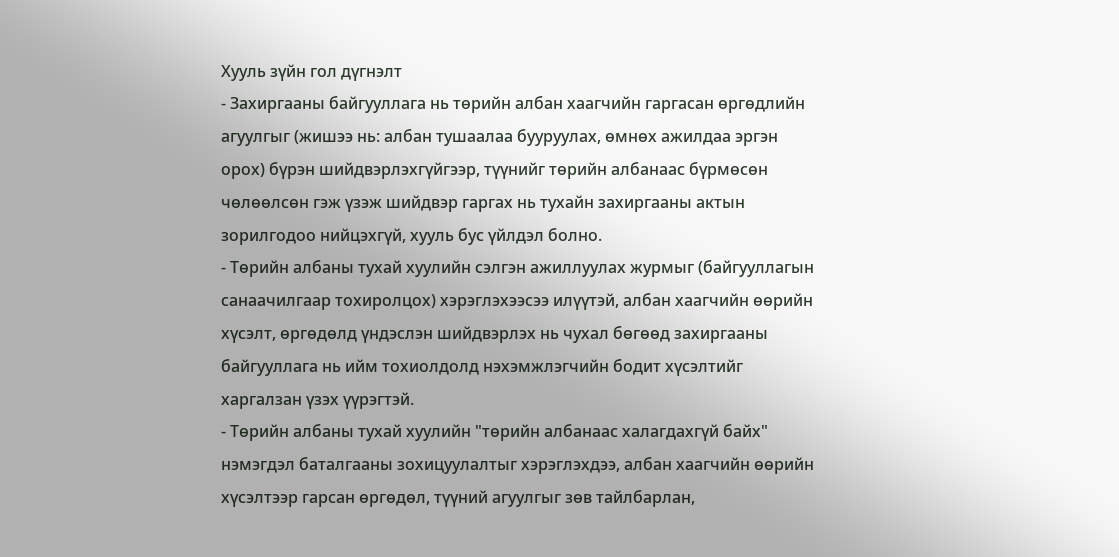Хууль зүйн гол дүгнэлт
- Захиргааны байгууллага нь төрийн албан хаагчийн гаргасан өргөдлийн агуулгыг (жишээ нь: албан тушаалаа бууруулах, өмнөх ажилдаа эргэн орох) бүрэн шийдвэрлэхгүйгээр, түүнийг төрийн албанаас бүрмөсөн чөлөөлсөн гэж үзэж шийдвэр гаргах нь тухайн захиргааны актын зорилгодоо нийцэхгүй, хууль бус үйлдэл болно.
- Төрийн албаны тухай хуулийн сэлгэн ажиллуулах журмыг (байгууллагын санаачилгаар тохиролцох) хэрэглэхээсээ илүүтэй, албан хаагчийн өөрийн хүсэлт, өргөдөлд үндэслэн шийдвэрлэх нь чухал бөгөөд захиргааны байгууллага нь ийм тохиолдолд нэхэмжлэгчийн бодит хүсэлтийг харгалзан үзэх үүрэгтэй.
- Төрийн албаны тухай хуулийн "төрийн албанаас халагдахгүй байх" нэмэгдэл баталгааны зохицуулалтыг хэрэглэхдээ, албан хаагчийн өөрийн хүсэлтээр гарсан өргөдөл, түүний агуулгыг зөв тайлбарлан,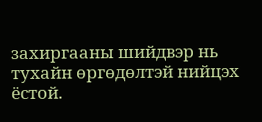захиргааны шийдвэр нь тухайн өргөдөлтэй нийцэх ёстой.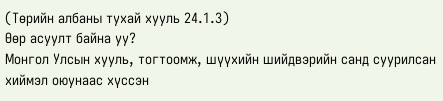(Төрийн албаны тухай хууль 24.1.3)
Өөр асуулт байна уу?
Монгол Улсын хууль, тогтоомж, шүүхийн шийдвэрийн санд суурилсан хиймэл оюунаас хүссэн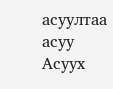асуултаа асуу
Асуух